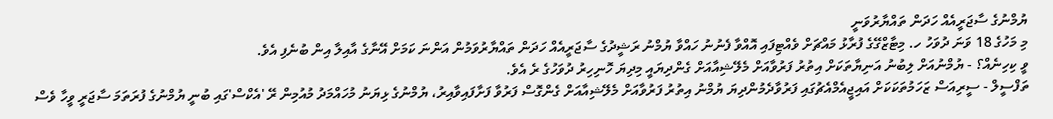ޔުމްނުގެ ސާޖަރީއެއް ހަދަން ތައްޔާރުވަނީ
މި މަހުގެ 18 ވަނަ ދުވަހު ހ. މިޓާޒްގޭގެ ފުރާޅު މައްޗަށް ވެއްޓިފައި އޮއްވާ ފެނުނު ހައްވާ ޔުމްނު ރަޝީދުގެ ސާޖަރީއެއް ހަދަން ތައްޔާރުވަމުން އަންނަ ކަމަށް އޭނާގެ އާއިލާ އިން ބުނެފި އެވެ.
ވީ ކިހިނެއް؟ - ޔުމްނުއަށް ލިބުނު އަނިޔާތަކަށް އިތުރު ފަރުވާއަށް މެލޭޝިއާއަށް ގެންދިޔައީ މިދިޔަ ހޮނިހިރު ދުވަހުގެ ރެ އެވެ.
ތަފްސީލް - ސީރިއަސް ޒަހަމުތަކަކަށް އައިޖީއެމްއެޗުގައި ފަރުވާދެމުންދިޔަ ޔުމްނު އިތުރު ފަރުވާއަށް މެލޭޝިއާއަށް ގެންގޮސް ފަރުވާ ފަށާފައިވާއިރު، ޔުމްނުގެ ޅިޔަނު މުހައްމަދު މުއުމިން ރޭ 'އެކްސް'ގައި ބުނީ ޔުމްނުގެ ފުރަތަމަ ސާޖަރީ ވީހާ ވެސް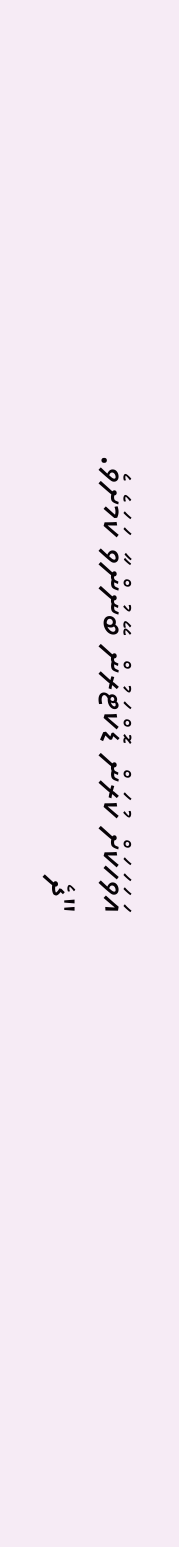އަވަހަކަށް ކުރަން ޑޮކްޓަރުން ބޭނުންވާ ކަމަށެވެ.
"ދެ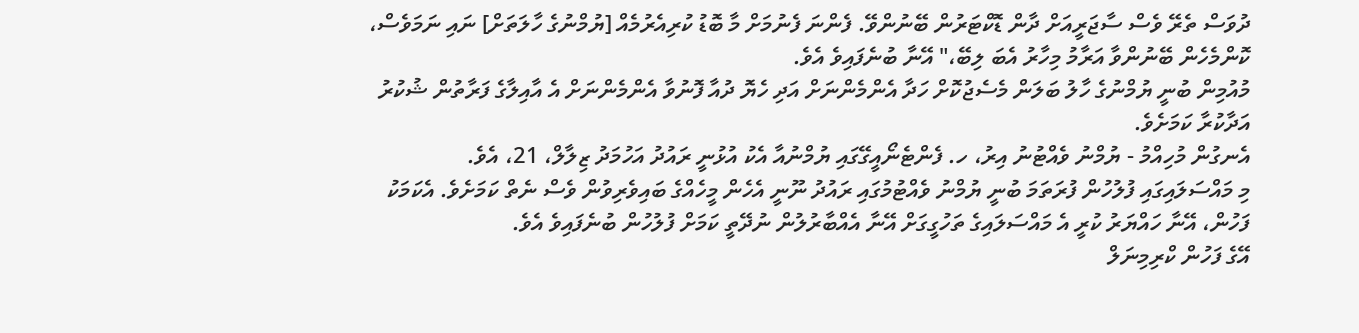ދުވަސް ތެރޭ ވެސް ސާޖަރީއަށް ދާން ޑޮކްޓަރުން ބޭނުންވޭ. ފެންނަ ފެނުމަށް މާ ބޮޑު ކުރިއެރުމެއް [ޔުމްނުގެ ހާލަތަށް] ނައި ނަމަވެސް، ކޮންމެހެން ބޭނުންވާ އަރާމު މިހާރު އެބަ ލިބޭ،" އޭނާ ބުނެފައިވެ އެވެ.
މުއުމިން ބުނީ ޔުމްނުގެ ހާލު ބަލަން މެސެޖުކޮށް ހަދާ އެންމެންނަށް އަދި ހެޔޮ ދުއާ ފޮނުވާ އެންމެންނަށް އެ އާއިލާގެ ފަރާތުން ޝުކުރު އަދާކުރާ ކަމަށެވެ.
އެނގުން މުހިއްމު - ޔުމްނު ވެއްޓުނު އިރު، ހ. ފެންޓެނޯއީގޭގައި ޔުމްނުއާ އެކު އުޅުނީ ރައުދު އަހުމަދު ޒިލާލް، 21، އެވެ.
މި މައްސަލައިގައި ފުލުހުން ފުރަތަމަ ބުނީ ޔުމްނު ވެއްޓުމުގައި ރައުދު ނޫނީ އެހެން މީހެއްގެ ބައިވެރިވުން ވެސް ނެތް ކަމަށެވެ. އެކަމަކު ފަހުން، އޭނާ ހައްޔަރު ކުރީ އެ މައްސަލައިގެ ތަހުގީގަށް އޭނާ އެއްބާރުލުން ނުދޭތީ ކަމަށް ފުލުހުން ބުނެފައިވެ އެވެ.
އޭގެ ފަހުން ކްރިމިނަލް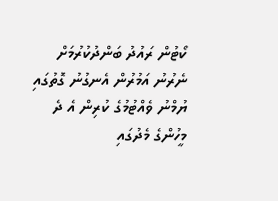ކޯޓުން ރައުދު ބަންދުކުރުމަށް ނެރުނު އަމުރުން އެނގުނު ގޮތުގައި ޔުމްނު ވެއްޓުމުގެ ކުރިން އެ ދެ މީހުންގެ މެދުގައި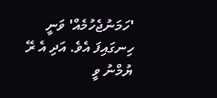'ހަމަނުޖެހުމެއް' ވަނީ ހިނގައިފަ އެވެ. އަދި އެ ރޭ ޔުމްނު ވީ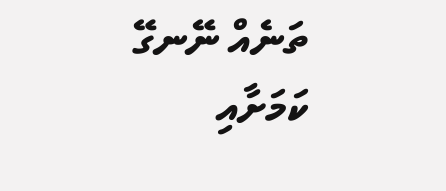ތަނެއް ނޭނގޭ ކަމަށާއި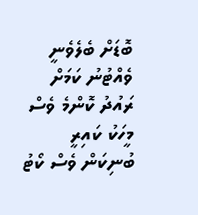ބޮޑަށް ބެލެވެނީ ވެއްޓުނު ކަމަށް ރައުދު ކޮންމެ ވެސް މީހަކު ކައިރީ ބުނިކަން ވެސް ކޯޓު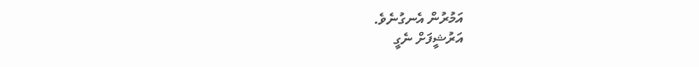އަމުރުން އެނގުނެވެ.
އަރުޝީފަށް ނެގީ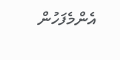އެންމެފަހުން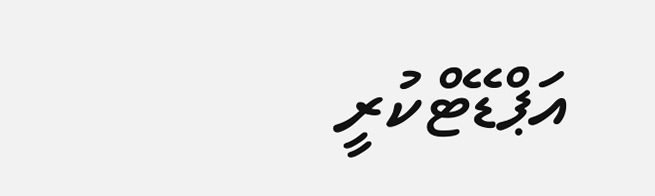އަޕްޑޭޓްކުރީ